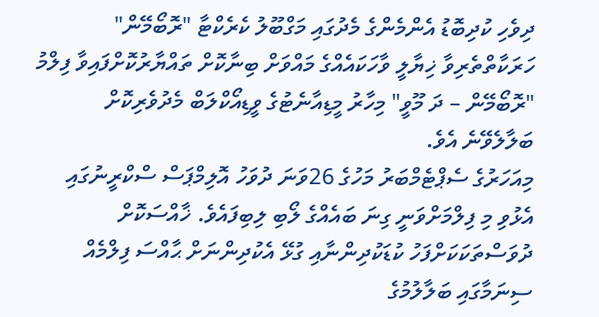ދިވެހި ކުދިބޮޑު އެންމެންގެ މެދުގައި މަގްބޫލު ކެރެކްޓާ "ރޮބޯމޭން" ހަރަކާތްތެރިވާ ޚިޔާލީ ވާހަކައެއްގެ މައްވަށް ބިނާކޮށް ތައްޔާރުކޮށްފައިވާ ފިލްމު "ރޮބޯމޭން – ދަ މޫވީ" މިހާރު މީޑިއާނެޓުގެ ވީޑިއޯކްލަބް މެދުވެރިކޮށް ބަލާލެވޭނެ އެވެ.
މިއަހަރުގެ ސެޕްޓެމްބަރު މަހުގެ 26ވަނަ ދުވަހު އޮލިމްޕަސް ސްކްރީނުގައި އެޅުވި މި ފިލްމަށްވަނީ ގިނަ ބައެއްގެ ލޯބި ލިބިފައެވެ. ޚާއްސަކޮށް ދުވަސްތަކަކަށްފަހު ކުޑަކުދިންނާއި ގުޅޭ އެކުދިންނަށް ޙާއްސަ ފިލްމެއް ސިނަމާގައި ބަލާލުމުގެ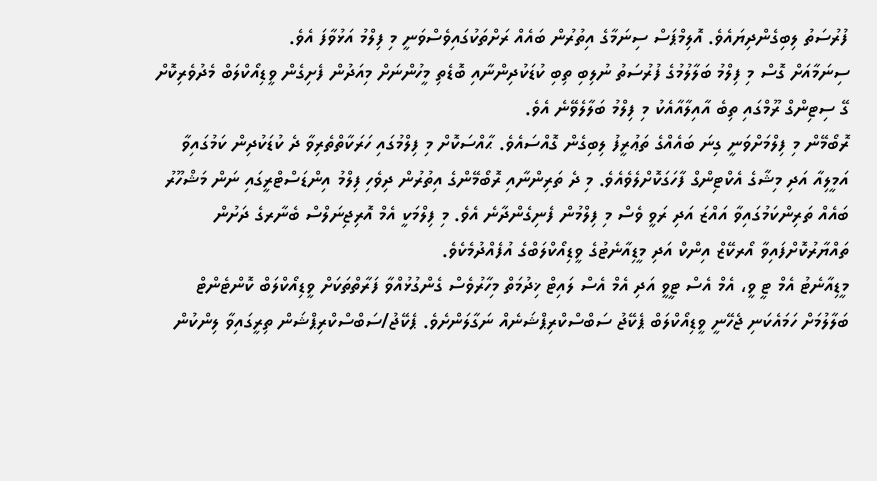ފުރުސަތު ލިބިގެންދިޔައެވެ. އޮލިމްޕަސް ސިނަމާގެ އިތުރުން ބައެއް ރަށްތަކުގައިވެސްވަނީ މި ފިލްމު އަޅުވާފަ އެވެ.
ސިނަމާއަށް ގޮސް މި ފިލްމު ބަލާލުމުގެ ފުރުސަތު ނުލިބި ތިބި ކުޑަކުދިންނާއި ބޮޑެތި މީހުންނަށް މިއަދުން ފެށިގެން ވީޑިއޯކްލަބް މެދުވެރިކޮށް ގޭ ސިޓިންގް ރޫމްގައި ތިބެ އާއިލާއާއެކު މި ފިލްމު ބަލާލެވޭނެ އެވެ.
ރޮބޯމޭން މި ފިލްމަށްވަނީ ގިނަ ބައެއްގެ ތަޢުރީފު ލިބިގެން ގޮއްސައެވެ. ޙާއްސަކޮށް މި ފިލްމުގައި ހަރަކާތްތެރިވާ ދެ ކުޑަކުދިން ކަމުގައިވާ އަމީލިއާ އަދި މިޝާގެ އެކްޓިންގް ފާހަގަކޮށްލެވެއެވެ. މި ދެ ތަރިންނާއި ރޮބޯމޭންގެ އިތުރުން ދިވެހި ފިލްމު އިންޑަސްޓްރީގައި ނަން މަޝްހޫރު ބައެއް ތަރިންކަމުގައިވާ އައްޒަ އަދި ރަވީ ވެސް މި ފިލްމުން ފެނިގެންދާނެ އެވެ. މި ފިލްމަކީ އެމް އޮރިޖިނަލްސް ބެނާރގެ ދަށުން ތައްޔާރުކޮށްފައިވާ އޯރކޭޒް އިންކް އަދި މީޑިއާނެޓުގެ ވީޑިއޯކްލަބްގެ އުފެއްދުމެކެވެ.
މީޑިއާނެޓު އެމް ޓީ ވީ، އެމް އެސް ޓީވީ އަދި އެމް އެސް ލައިޓް ޚިދުމަތް މިހާރުވެސް ގެންގުޅުއްވާ ފަރާތްތަކަށް ވީޑިއޯކްލަބް ކޮންޓެންޓް ބަލާލުމަށް ހަމައެކަނި ޖެހޭނީ ވީޑިއޯކްލަބް ޕެކޭޖު ސަބްސްކްރިޕްޝަނެއް ނަގާލަންށެވެ. ޕެކޭޖު/ސަބްސްކްރިޕްޝަން ތިރީގައިވާ ލިންކުން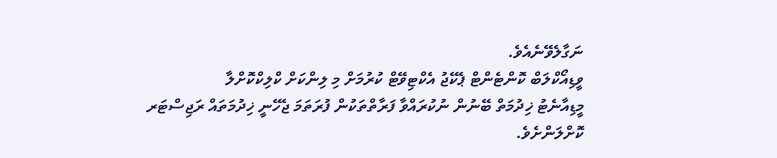ނަގާލެވޭނެއެވެ.
ވީޑިއޯކްލަބް ކޮންޓެންޓް ޕެކޭޖު އެކްޓިވޭޓް ކުރުމަށް މި ލިންކަށް ކްލިކްކޮށްލާ
މީޑިއާނެޓު ޚިދުމަތް ބޭނުން ނުކުރައްވާ ފަރާތްތަކުން ފުރަތަމަ ޖެހޭނީ ޚިދުމަތައް ރަޖިސްޓަރ ކޮށްލަންށެވެ.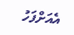އެއަށްފަހު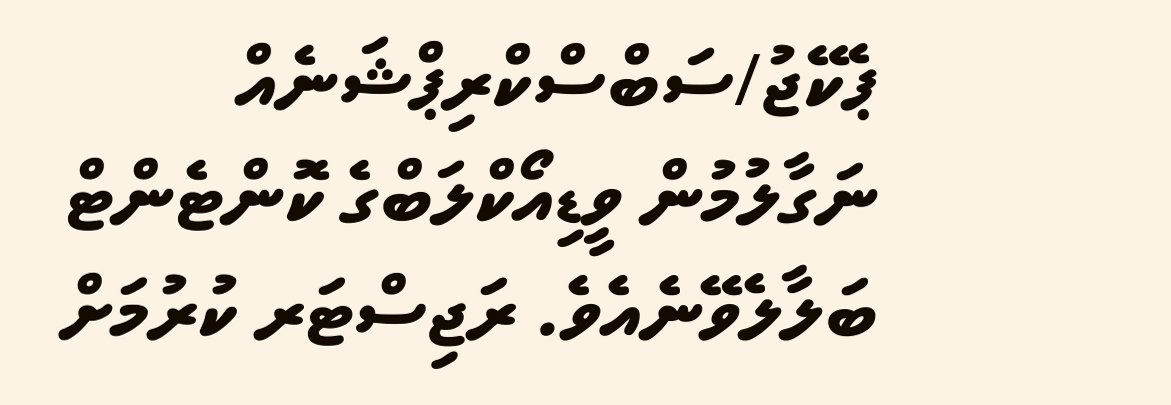ޕެކޭޖު/ސަބްސްކްރިޕްޝަނެއް ނަގާލުމުން ވީޑިއޯކްލަބްގެ ކޮންޓެންޓް ބަލާލެވޭނެއެވެ. ރަޖިސްޓަރ ކުރުމަށް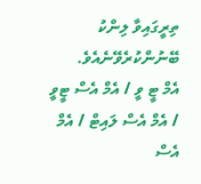ތިރީގައިވާ ލިންކު ބޭނުންކުރެވޭނެއެވެ.
އެމް ޓީ ވީ / އެމް އެސް ޓީވީ / އެމް އެސް ލައިޓް / އެމް އެސް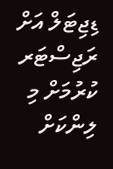ޑިޖިޓަލް އަށް ރަޖިސްޓަރ ކުރުމަށް މި ލިންކަށް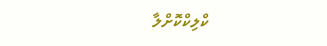ކްލިކްކޮށްލާ